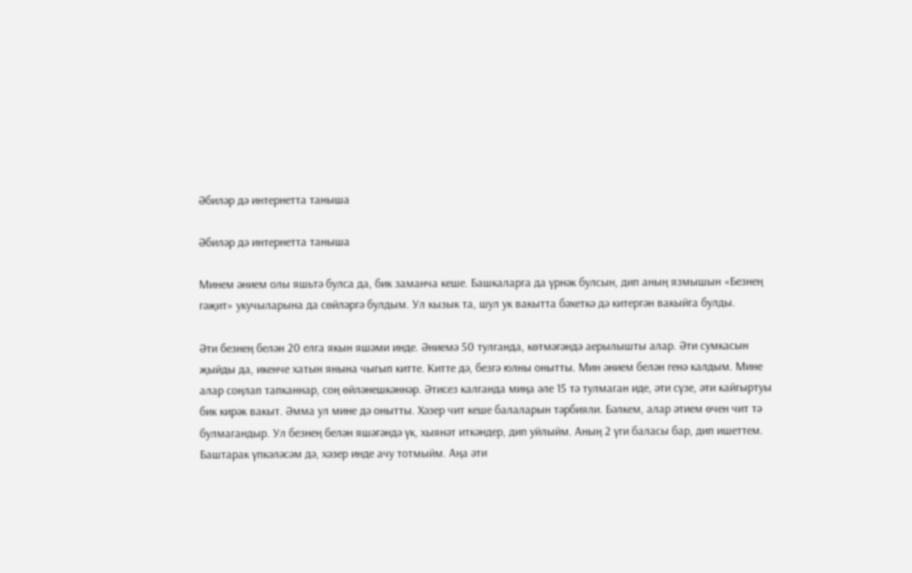Әбиләр дә интернетта таныша

Әбиләр дә интернетта таныша

Минем әнием олы яшьтә булса да, бик заманча кеше. Башкаларга да үрнәк булсын, дип аның язмышын «Безнең гәҗит» укучыларына да сөйләргә булдым. Ул кызык та, шул ук вакытта бәхеткә дә китергән вакыйга булды.

Әти безнең белән 20 елга якын яшәми инде. Әниемә 50 тулганда, көтмәгәндә аерылышты алар. Әти сумкасын җыйды да, икенче хатын янына чыгып китте. Китте дә, безгә юлны онытты. Мин әнием белән генә калдым. Мине алар соңлап тапканнар, соң өйләнешкәннәр. Әтисез калганда миңа әле 15 тә тулмаган иде, әти сүзе, әти кайгыртуы бик кирәк вакыт. Әмма ул мине дә онытты. Хәзер чит кеше балаларын тәрбияли. Бәлкем, алар әтием өчен чит тә булмагандыр. Ул безнең белән яшәгәндә үк, хыянәт иткәндер, дип уйлыйм. Аның 2 үги баласы бар, дип ишеттем. Баштарак үпкәләсәм дә, хәзер инде ачу тотмыйм. Аңа әти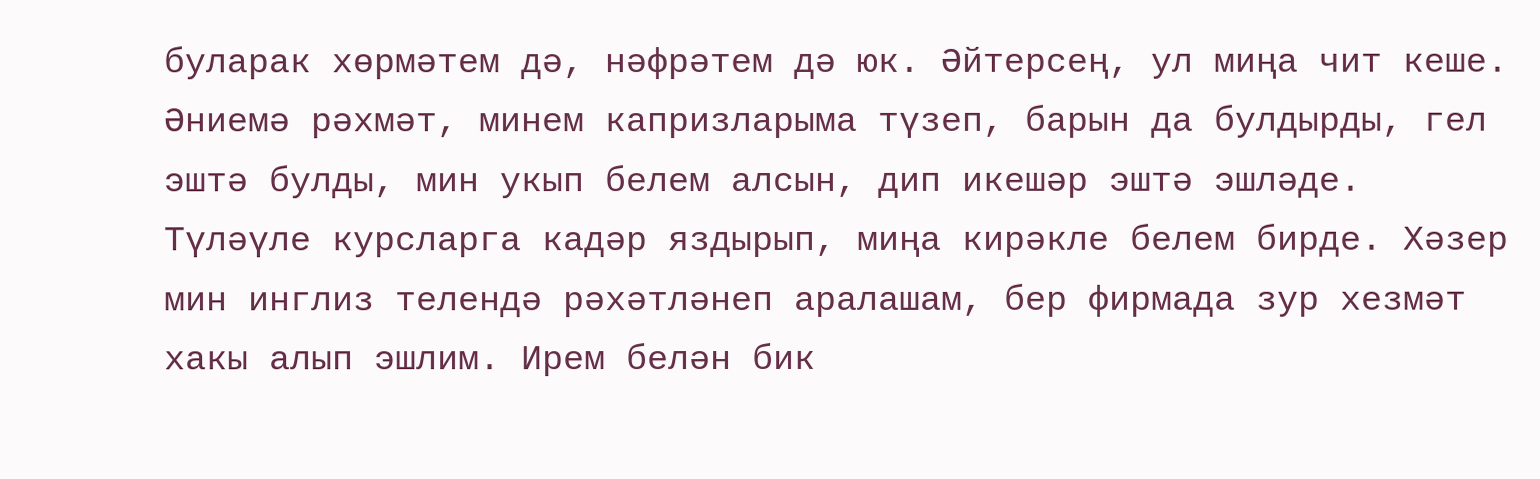буларак хөрмәтем дә, нәфрәтем дә юк. Әйтерсең, ул миңа чит кеше. Әниемә рәхмәт, минем капризларыма түзеп, барын да булдырды, гел эштә булды, мин укып белем алсын, дип икешәр эштә эшләде. Түләүле курсларга кадәр яздырып, миңа кирәкле белем бирде. Хәзер мин инглиз телендә рәхәтләнеп аралашам, бер фирмада зур хезмәт хакы алып эшлим. Ирем белән бик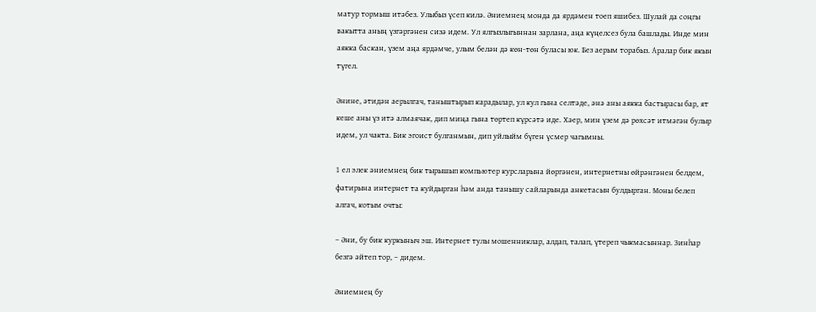матур тормыш итәбез. Улыбыз үсеп килә. Әниемнең монда да ярдәмен тоеп яшибез. Шулай да соңгы вакытта аның үзгәргәнен сизә идем. Ул ялгызлыгыннан зарлана, аңа күңелсез була башлады. Инде мин аякка баскан, үзем аңа ярдәмче, улым белән дә көн-төн буласы юк. Без аерым торабыз. Аралар бик якын түгел.

Әнине, әтидән аерылгач, таныштырып карадылар, ул кул гына селтәде, әнә аны аякка бастырасы бар, ят кеше аны үз итә алмаячак, дип миңа гына төртеп күрсәтә иде. Хәер, мин үзем дә рөхсәт итмәгән булыр идем, ул чакта. Бик эгоист булганмын, дип уйлыйм бүген үсмер чагымны.

1 ел элек әниемнең бик тырышып компьютер курсларына йөргәнен, интернетны өйрәнгәнен белдем, фатирына интернет та куйдырган һәм анда танышу сайларында анкетасын булдырган. Моны белеп алгач, котым очты:

– Әни, бу бик куркыныч эш. Интернет тулы мошенниклар, алдап, талап, үтереп чыкмасыннар. Зинһар безгә әйтеп тор, – дидем.

Әниемнең бу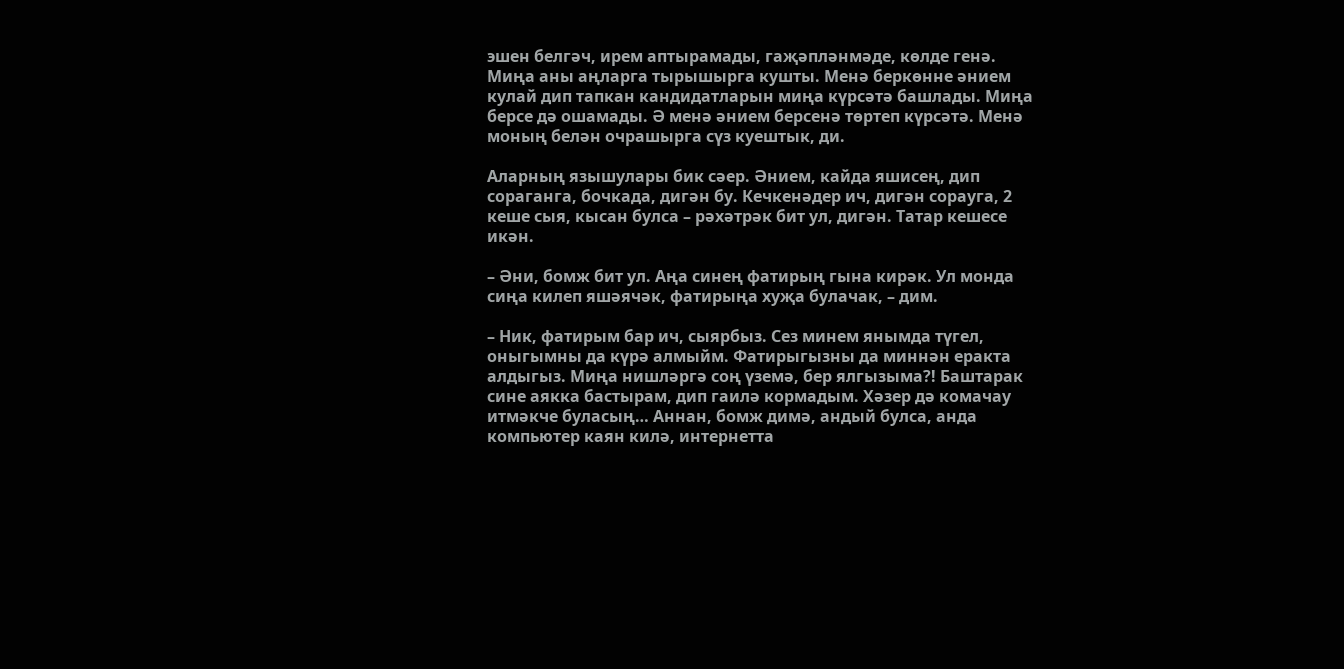эшен белгәч, ирем аптырамады, гаҗәпләнмәде, көлде генә. Миңа аны аңларга тырышырга кушты. Менә беркөнне әнием кулай дип тапкан кандидатларын миңа күрсәтә башлады. Миңа берсе дә ошамады. Ә менә әнием берсенә төртеп күрсәтә. Менә моның белән очрашырга сүз куештык, ди.

Аларның язышулары бик сәер. Әнием, кайда яшисең, дип сораганга, бочкада, дигән бу. Кечкенәдер ич, дигән сорауга, 2 кеше сыя, кысан булса – рәхәтрәк бит ул, дигән. Татар кешесе икән.

– Әни, бомж бит ул. Аңа синең фатирың гына кирәк. Ул монда сиңа килеп яшәячәк, фатирыңа хуҗа булачак, – дим.

– Ник, фатирым бар ич, сыярбыз. Сез минем янымда түгел, оныгымны да күрә алмыйм. Фатирыгызны да миннән еракта алдыгыз. Миңа нишләргә соң үземә, бер ялгызыма?! Баштарак сине аякка бастырам, дип гаилә кормадым. Хәзер дә комачау итмәкче буласың… Аннан, бомж димә, андый булса, анда компьютер каян килә, интернетта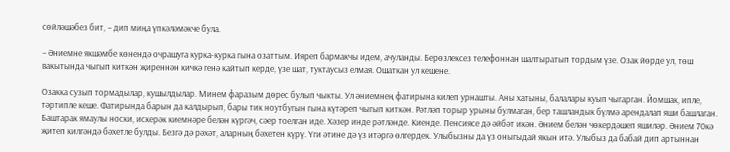сөйләшәбез бит, – дип миңа үпкәләмәкче була.

– Әниемне якшәмбе көнендә очрашуга курка-курка гына озаттым. Ияреп бармакчы идем, ачуланды. Берөзлексез телефоннан шалтыратып тордым үзе. Озак йөрде ул, төш вакытында чыгып киткән җиреннән кичкә генә кайтып керде, үзе шат, туктаусыз елмая. Ошаткан ул кешене.

Озакка сузып тормадылар, кушылдылар. Минем фаразым дөрес булып чыкты. Ул әниемнең фатирына килеп урнашты. Аны хатыны, балалары куып чыгарган. Йомшак, ипле, тәртипле кеше. Фатирында барын да калдырып, бары тик ноутбугын гына күтәреп чыгып киткән. Рәтләп торыр урыны булмаган, бер ташландык бүлмә арендалап яши башлаган. Баштарак ямаулы носки, искерәк киемнәре белән күргәч, сәер тоелган иде. Хәзер инде рәтләнде. Киенде. Пенсиясе дә әйбәт икән. Әнием белән чөкердәшеп яшиләр. Әнием 70кә җитеп килгәндә бәхетле булды. Безгә дә рәхәт, аларның бәхетен күрү. Үги әтине дә үз итәргә өлгердек. Улыбызны да үз оныгыдай якын итә. Улыбыз да бабай дип артыннан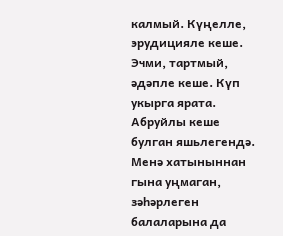калмый. Күңелле, эрудицияле кеше. Эчми, тартмый, әдәпле кеше. Күп укырга ярата. Абруйлы кеше булган яшьлегендә. Менә хатыныннан гына уңмаган, зәһәрлеген балаларына да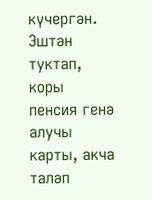күчергән. Эштән туктап, коры пенсия генә алучы карты, акча таләп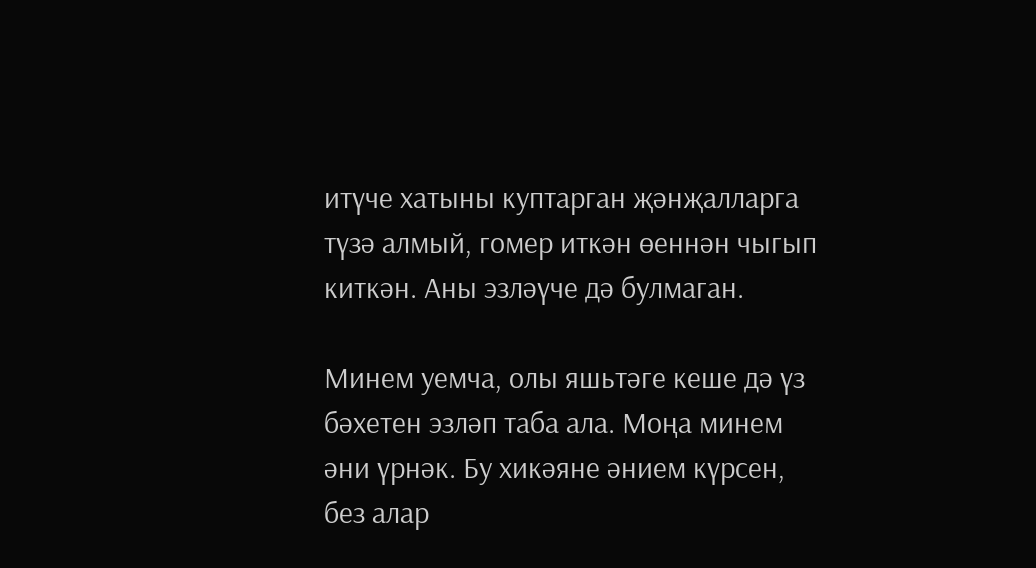итүче хатыны куптарган җәнҗалларга түзә алмый, гомер иткән өеннән чыгып киткән. Аны эзләүче дә булмаган.

Минем уемча, олы яшьтәге кеше дә үз бәхетен эзләп таба ала. Моңа минем әни үрнәк. Бу хикәяне әнием күрсен, без алар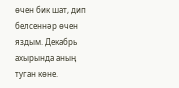өчен бик шат, дип белсеннәр өчен яздым. Декабрь ахырында аның туган көне.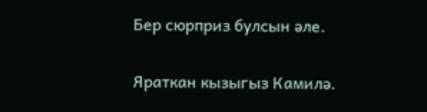Бер сюрприз булсын әле.

Яраткан кызыгыз Камилә.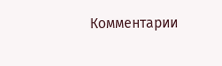Комментарии